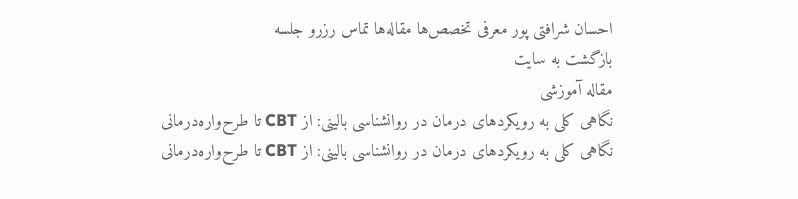احسان شرافتی پور معرفی تخصص‌ها مقاله‌ها تماس رزرو جلسه
بازگشت به سایت
مقاله آموزشی
نگاهی کلی به رویکردهای درمان در روانشناسی بالینی: از CBT تا طرح‌واره‌درمانی
نگاهی کلی به رویکردهای درمان در روانشناسی بالینی: از CBT تا طرح‌واره‌درمانی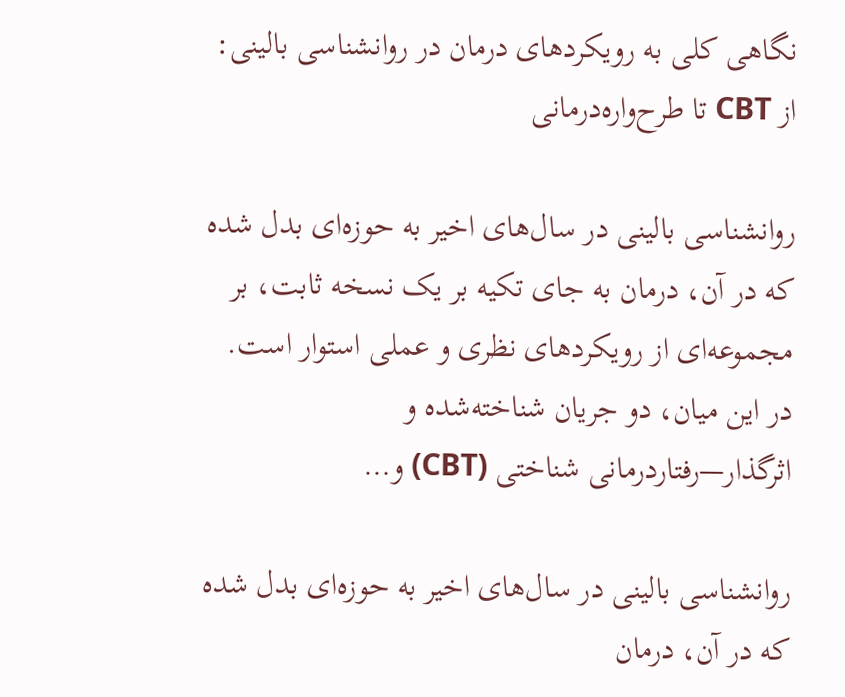نگاهی کلی به رویکردهای درمان در روانشناسی بالینی: از CBT تا طرح‌واره‌درمانی

روانشناسی بالینی در سال‌های اخیر به حوزه‌ای بدل شده که در آن، درمان به جای تکیه بر یک نسخه ثابت، بر مجموعه‌ای از رویکردهای نظری و عملی استوار است. در این میان، دو جریان شناخته‌شده و اثرگذار—رفتاردرمانی شناختی (CBT) و…

روانشناسی بالینی در سال‌های اخیر به حوزه‌ای بدل شده که در آن، درمان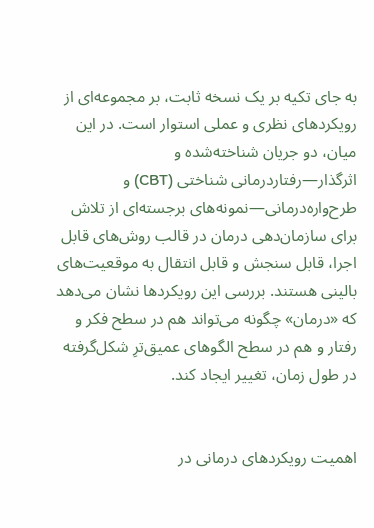به جای تکیه بر یک نسخه ثابت، بر مجموعه‌ای از رویکردهای نظری و عملی استوار است. در این میان، دو جریان شناخته‌شده و اثرگذار—رفتاردرمانی شناختی (CBT) و طرح‌واره‌درمانی—نمونه‌های برجسته‌ای از تلاش برای سازمان‌دهی درمان در قالب روش‌های قابل اجرا، قابل سنجش و قابل انتقال به موقعیت‌های بالینی هستند. بررسی این رویکردها نشان می‌دهد که «درمان» چگونه می‌تواند هم در سطح فکر و رفتار و هم در سطح الگوهای عمیق‌ترِ شکل‌گرفته در طول زمان، تغییر ایجاد کند.


اهمیت رویکردهای درمانی در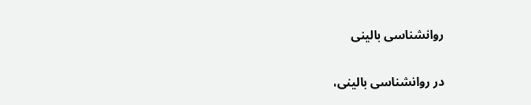روانشناسی بالینی

در روانشناسی بالینی،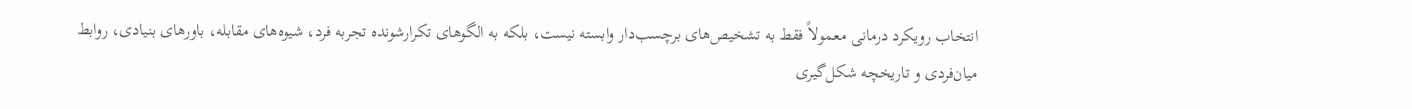انتخاب رویکرد درمانی معمولاً فقط به تشخیص‌های برچسب‌دار وابسته نیست، بلکه به الگوهای تکرارشونده تجربه فرد، شیوه‌های مقابله، باورهای بنیادی، روابط میان‌فردی و تاریخچه شکل‌گیری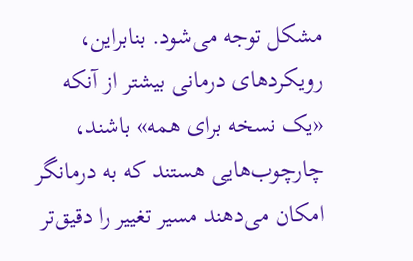مشکل توجه می‌شود. بنابراین، رویکردهای درمانی بیشتر از آنکه «یک نسخه برای همه» باشند، چارچوب‌هایی هستند که به درمانگر امکان می‌دهند مسیر تغییر را دقیق‌تر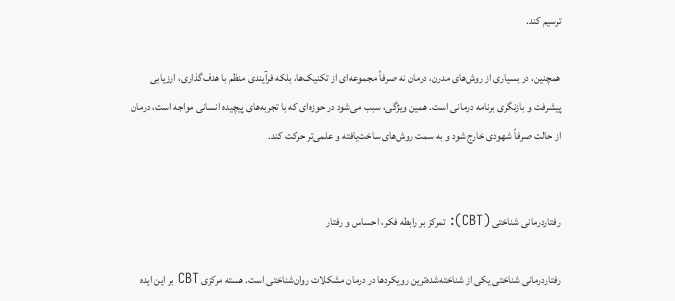ترسیم کند.

همچنین، در بسیاری از روش‌های مدرن، درمان نه صرفاً مجموعه‌ای از تکنیک‌ها، بلکه فرآیندی منظم با هدف‌گذاری، ارزیابی پیشرفت و بازنگری برنامه درمانی است. همین ویژگی، سبب می‌شود در حوزه‌ای که با تجربه‌های پیچیده انسانی مواجه است، درمان از حالت صرفاً شهودی خارج شود و به سمت روش‌های ساخت‌یافته و علمی‌تر حرکت کند.


رفتاردرمانی شناختی (CBT): تمرکز بر رابطه فکر، احساس و رفتار

رفتاردرمانی شناختی یکی از شناخته‌شده‌ترین رویکردها در درمان مشکلات روان‌شناختی است. هسته مرکزی CBT بر این ایده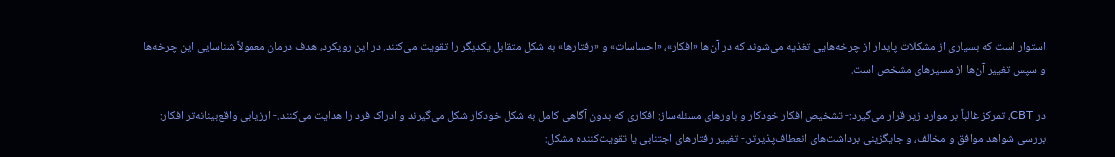استوار است که بسیاری از مشکلات پایدار از چرخه‌هایی تغذیه می‌شوند که در آن‌ها «افکار»، «احساسات» و «رفتارها» به شکل متقابل یکدیگر را تقویت می‌کنند. در این رویکرد، هدف درمان معمولاً شناسایی این چرخه‌ها و سپس تغییر آن‌ها از مسیرهای مشخص است.

در CBT، تمرکز غالباً بر موارد زیر قرار می‌گیرد:- تشخیص افکار خودکار و باورهای مسئله‌ساز: افکاری که بدون آگاهی کامل به شکل خودکار شکل می‌گیرند و ادراک فرد را هدایت می‌کنند.- ارزیابی واقع‌بینانه‌تر افکار: بررسی شواهد موافق و مخالف، و جایگزینی برداشت‌های انعطاف‌پذیرتر.- تغییر رفتارهای اجتنابی یا تقویت‌کننده مشکل: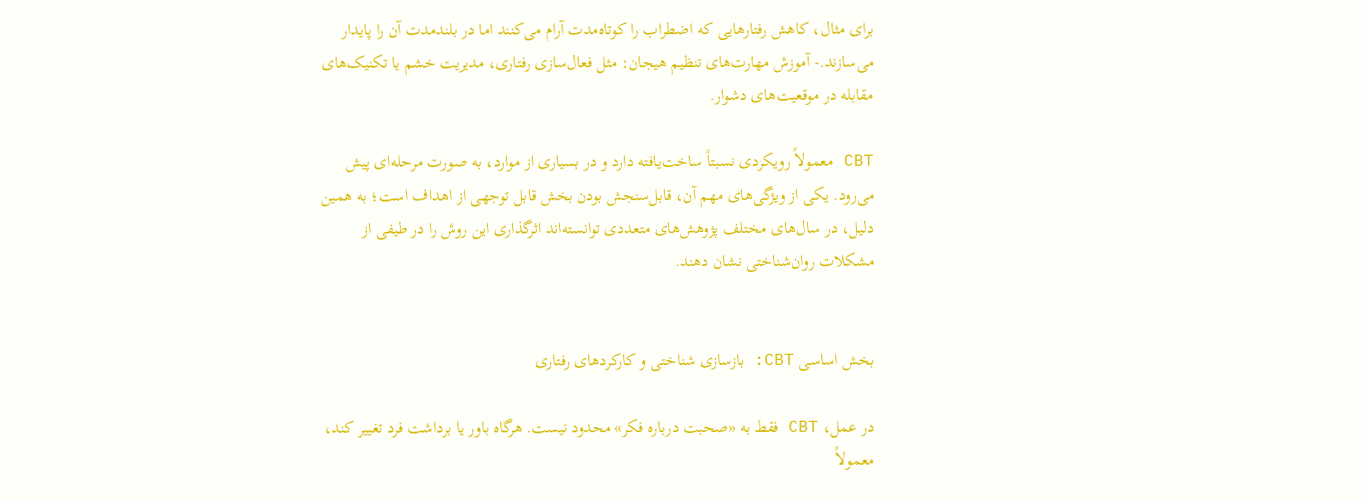برای مثال، کاهش رفتارهایی که اضطراب را کوتاه‌مدت آرام می‌کنند اما در بلندمدت آن را پایدار می‌سازند.- آموزش مهارت‌های تنظیم هیجان: مثل فعال‌سازی رفتاری، مدیریت خشم یا تکنیک‌های مقابله در موقعیت‌های دشوار.

CBT معمولاً رویکردی نسبتاً ساخت‌یافته دارد و در بسیاری از موارد، به صورت مرحله‌ای پیش می‌رود. یکی از ویژگی‌های مهم آن، قابل‌سنجش بودن بخش قابل توجهی از اهداف است؛ به همین دلیل، در سال‌های مختلف پژوهش‌های متعددی توانسته‌اند اثرگذاری این روش را در طیفی از مشکلات روان‌شناختی نشان دهند.


بخش اساسی CBT: بازسازی شناختی و کارکردهای رفتاری

در عمل، CBT فقط به «صحبت درباره فکر» محدود نیست. هرگاه باور یا برداشت فرد تغییر کند، معمولاً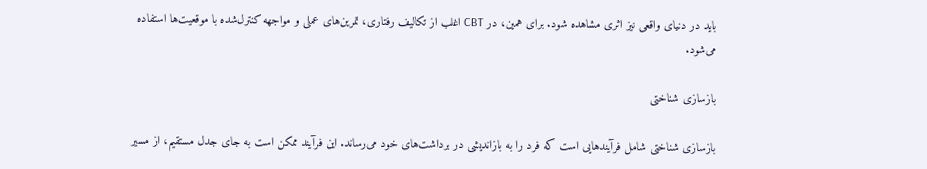باید در دنیای واقعی نیز اثری مشاهده شود. برای همین، در CBT اغلب از تکالیف رفتاری، تمرین‌های عملی و مواجهه کنترل‌شده با موقعیت‌ها استفاده می‌شود.

بازسازی شناختی

بازسازی شناختی شامل فرآیندهایی است که فرد را به بازاندیشی در برداشت‌های خود می‌رساند. این فرآیند ممکن است به جای جدل مستقیم، از مسیر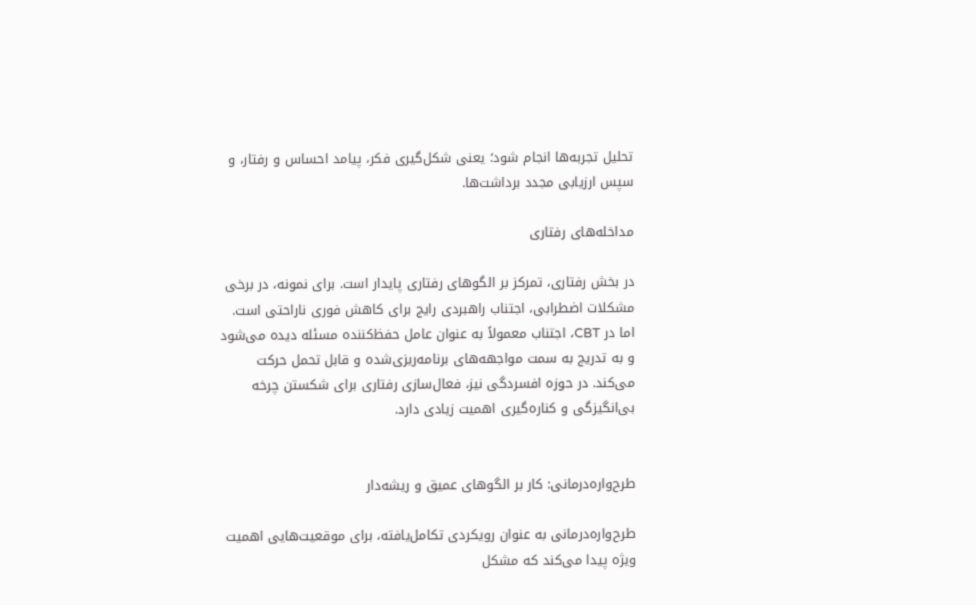تحلیل تجربه‌ها انجام شود؛ یعنی شکل‌گیری فکر، پیامد احساس و رفتار، و سپس ارزیابی مجدد برداشت‌ها.

مداخله‌های رفتاری

در بخش رفتاری، تمرکز بر الگوهای رفتاری پایدار است. برای نمونه، در برخی مشکلات اضطرابی، اجتناب راهبردی رایج برای کاهش فوری ناراحتی است. اما در CBT، اجتناب معمولاً به عنوان عامل حفظ‌کننده مسئله دیده می‌شود و به تدریج به سمت مواجهه‌های برنامه‌ریزی‌شده و قابل تحمل حرکت می‌کند. در حوزه افسردگی نیز، فعال‌سازی رفتاری برای شکستن چرخه بی‌انگیزگی و کناره‌گیری اهمیت زیادی دارد.


طرح‌واره‌درمانی: کار بر الگوهای عمیق و ریشه‌دار

طرح‌واره‌درمانی به عنوان رویکردی تکامل‌یافته، برای موقعیت‌هایی اهمیت ویژه پیدا می‌کند که مشکل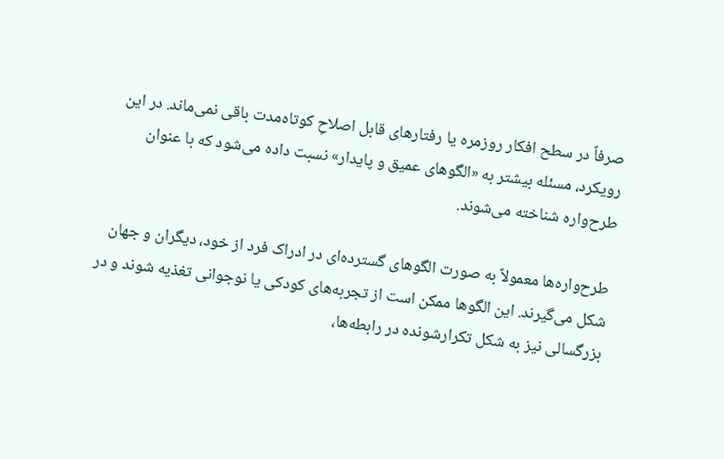صرفاً در سطح افکار روزمره یا رفتارهای قابل اصلاحِ کوتاه‌مدت باقی نمی‌ماند. در این رویکرد، مسئله بیشتر به «الگوهای عمیق و پایدار» نسبت داده می‌شود که با عنوان طرح‌واره شناخته می‌شوند.

طرح‌واره‌ها معمولاً به صورت الگوهای گسترده‌ای در ادراک فرد از خود، دیگران و جهان شکل می‌گیرند. این الگوها ممکن است از تجربه‌های کودکی یا نوجوانی تغذیه شوند و در بزرگسالی نیز به شکل تکرارشونده در رابطه‌ها،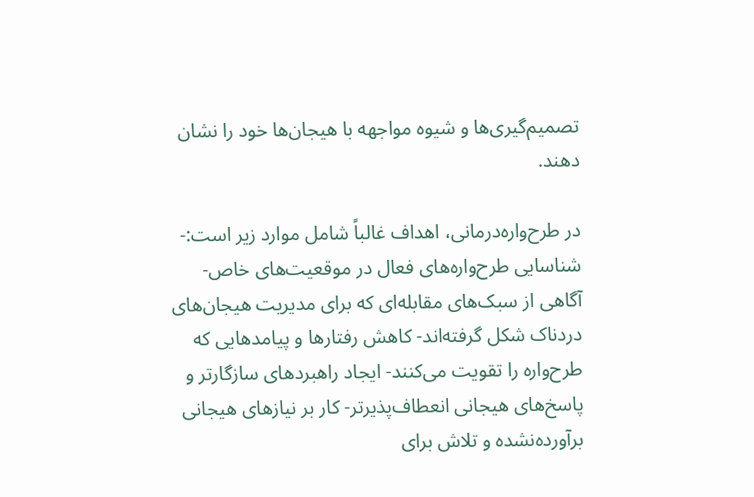تصمیم‌گیری‌ها و شیوه مواجهه با هیجان‌ها خود را نشان دهند.

در طرح‌واره‌درمانی، اهداف غالباً شامل موارد زیر است:- شناسایی طرح‌واره‌های فعال در موقعیت‌های خاص- آگاهی از سبک‌های مقابله‌ای که برای مدیریت هیجان‌های دردناک شکل گرفته‌اند- کاهش رفتارها و پیامدهایی که طرح‌واره را تقویت می‌کنند- ایجاد راهبردهای سازگارتر و پاسخ‌های هیجانی انعطاف‌پذیرتر- کار بر نیازهای هیجانی برآورده‌نشده و تلاش برای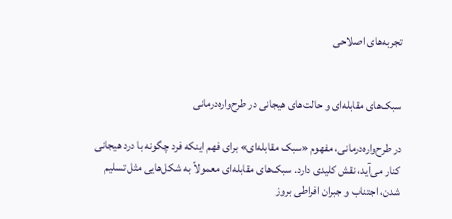تجربه‌های اصلاحی


سبک‌های مقابله‌ای و حالت‌های هیجانی در طرح‌واره‌درمانی

در طرح‌واره‌درمانی، مفهوم «سبک مقابله‌ای» برای فهم اینکه فرد چگونه با درد هیجانی کنار می‌آید، نقش کلیدی دارد. سبک‌های مقابله‌ای معمولاً به شکل‌هایی مثل تسلیم شدن، اجتناب و جبران افراطی بروز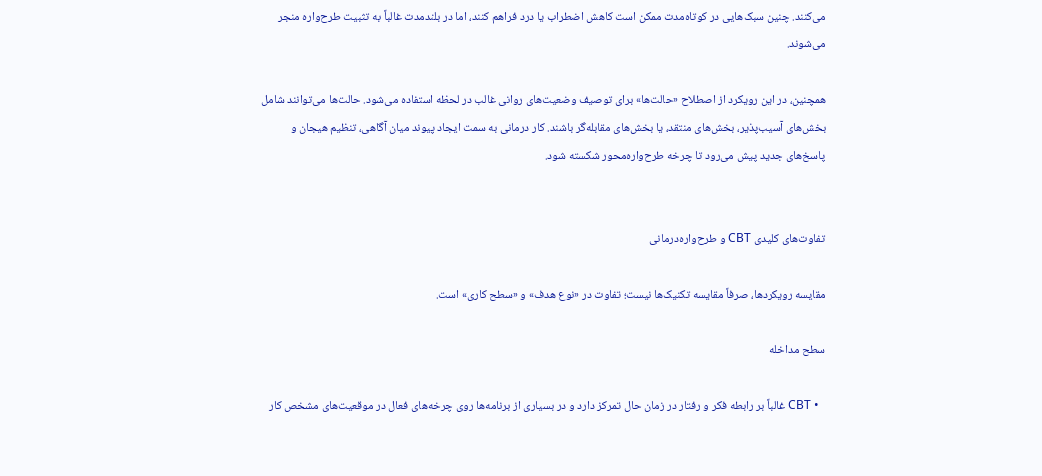می‌کنند. چنین سبک‌هایی در کوتاه‌مدت ممکن است کاهش اضطراب یا درد فراهم کنند، اما در بلندمدت غالباً به تثبیت طرح‌واره منجر می‌شوند.

همچنین، در این رویکرد از اصطلاح «حالت‌ها» برای توصیف وضعیت‌های روانی غالب در لحظه استفاده می‌شود. حالت‌ها می‌توانند شامل بخش‌های آسیب‌پذیر، بخش‌های منتقد، یا بخش‌های مقابله‌گر باشند. کار درمانی به سمت ایجاد پیوند میان آگاهی، تنظیم هیجان و پاسخ‌های جدید پیش می‌رود تا چرخه طرح‌واره‌محور شکسته شود.


تفاوت‌های کلیدی CBT و طرح‌واره‌درمانی

مقایسه رویکردها، صرفاً مقایسه تکنیک‌ها نیست؛ تفاوت در «نوع هدف» و «سطح کاری» است.

سطح مداخله

  • CBT غالباً بر رابطه فکر و رفتار در زمان حال تمرکز دارد و در بسیاری از برنامه‌ها روی چرخه‌های فعال در موقعیت‌های مشخص کار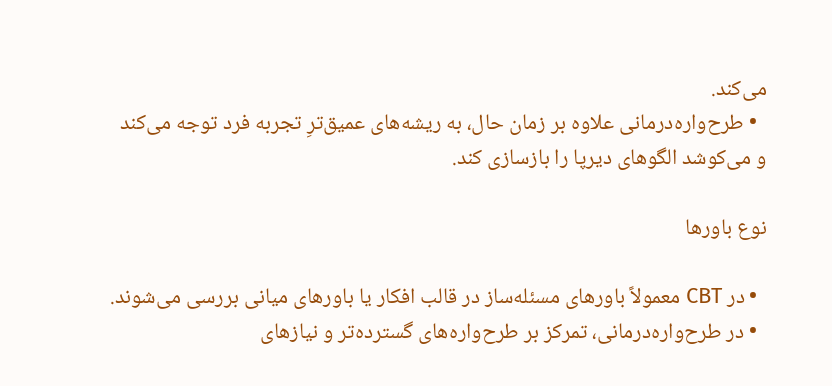می‌کند.
  • طرح‌واره‌درمانی علاوه بر زمان حال، به ریشه‌های عمیق‌ترِ تجربه فرد توجه می‌کند و می‌کوشد الگوهای دیرپا را بازسازی کند.

نوع باورها

  • در CBT معمولاً باورهای مسئله‌ساز در قالب افکار یا باورهای میانی بررسی می‌شوند.
  • در طرح‌واره‌درمانی، تمرکز بر طرح‌واره‌های گسترده‌تر و نیازهای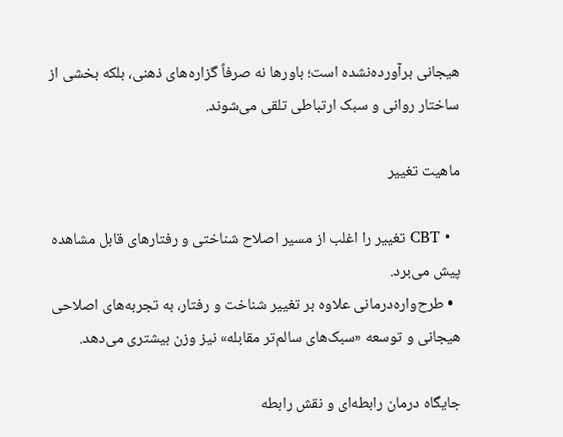هیجانی برآورده‌نشده است؛ باورها نه صرفاً گزاره‌های ذهنی، بلکه بخشی از ساختار روانی و سبک ارتباطی تلقی می‌شوند.

ماهیت تغییر

  • CBT تغییر را اغلب از مسیر اصلاح شناختی و رفتارهای قابل مشاهده پیش می‌برد.
  • طرح‌واره‌درمانی علاوه بر تغییر شناخت و رفتار، به تجربه‌های اصلاحی هیجانی و توسعه «سبک‌های سالم‌تر مقابله» نیز وزن بیشتری می‌دهد.

جایگاه درمان رابطه‌ای و نقش رابطه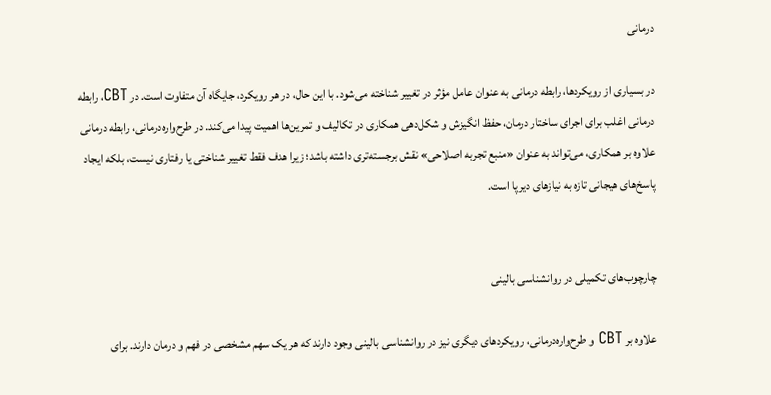درمانی

در بسیاری از رویکردها، رابطه درمانی به عنوان عامل مؤثر در تغییر شناخته می‌شود. با این حال، در هر رویکرد، جایگاه آن متفاوت است. در CBT، رابطه درمانی اغلب برای اجرای ساختار درمان، حفظ انگیزش و شکل‌دهی همکاری در تکالیف و تمرین‌ها اهمیت پیدا می‌کند. در طرح‌واره‌درمانی، رابطه درمانی علاوه بر همکاری، می‌تواند به عنوان «منبع تجربه اصلاحی» نقش برجسته‌تری داشته باشد؛ زیرا هدف فقط تغییر شناختی یا رفتاری نیست، بلکه ایجاد پاسخ‌های هیجانی تازه به نیازهای دیرپا است.


چارچوب‌های تکمیلی در روانشناسی بالینی

علاوه بر CBT و طرح‌واره‌درمانی، رویکردهای دیگری نیز در روانشناسی بالینی وجود دارند که هر یک سهم مشخصی در فهم و درمان دارند. برای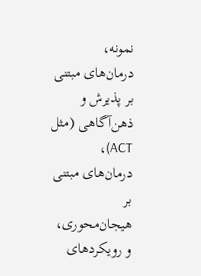نمونه، درمان‌های مبتنی بر پذیرش و ذهن‌آگاهی (مثل ACT)، درمان‌های مبتنی بر هیجان‌محوری، و رویکردهای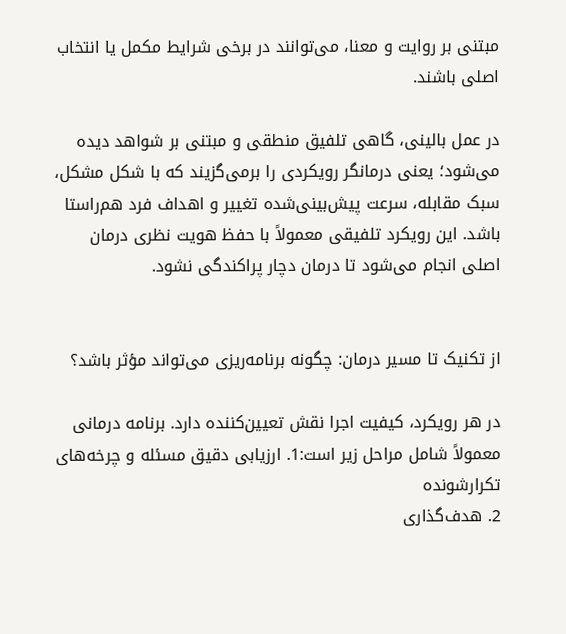مبتنی بر روایت و معنا، می‌توانند در برخی شرایط مکمل یا انتخاب اصلی باشند.

در عمل بالینی، گاهی تلفیق منطقی و مبتنی بر شواهد دیده می‌شود؛ یعنی درمانگر رویکردی را برمی‌گزیند که با شکل مشکل، سبک مقابله، سرعت پیش‌بینی‌شده تغییر و اهداف فرد هم‌راستا باشد. این رویکرد تلفیقی معمولاً با حفظ هویت نظری درمان اصلی انجام می‌شود تا درمان دچار پراکندگی نشود.


از تکنیک تا مسیر درمان: چگونه برنامه‌ریزی می‌تواند مؤثر باشد؟

در هر رویکرد، کیفیت اجرا نقش تعیین‌کننده دارد. برنامه درمانی معمولاً شامل مراحل زیر است:1. ارزیابی دقیق مسئله و چرخه‌های تکرارشونده
2. هدف‌گذاری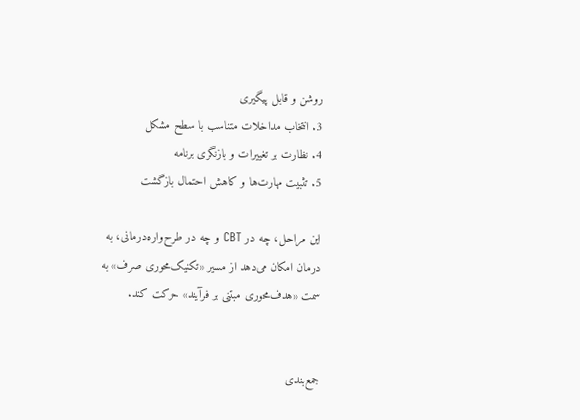روشن و قابل پیگیری
3. انتخاب مداخلات متناسب با سطح مشکل
4. نظارت بر تغییرات و بازنگری برنامه
5. تثبیت مهارت‌ها و کاهش احتمال بازگشت

این مراحل، چه در CBT و چه در طرح‌واره‌درمانی، به درمان امکان می‌دهد از مسیر «تکنیک‌محوری صرف» به سمت «هدف‌محوری مبتنی بر فرآیند» حرکت کند.


جمع‌بندی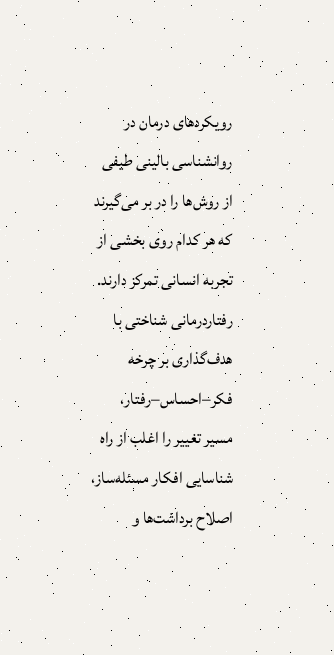رویکردهای درمان در روانشناسی بالینی طیفی از روش‌ها را در بر می‌گیرند که هر کدام روی بخشی از تجربه انسانی تمرکز دارند. رفتاردرمانی شناختی با هدف‌گذاری بر چرخه فکر–احساس–رفتار، مسیر تغییر را اغلب از راه شناسایی افکار مسئله‌ساز، اصلاح برداشت‌ها و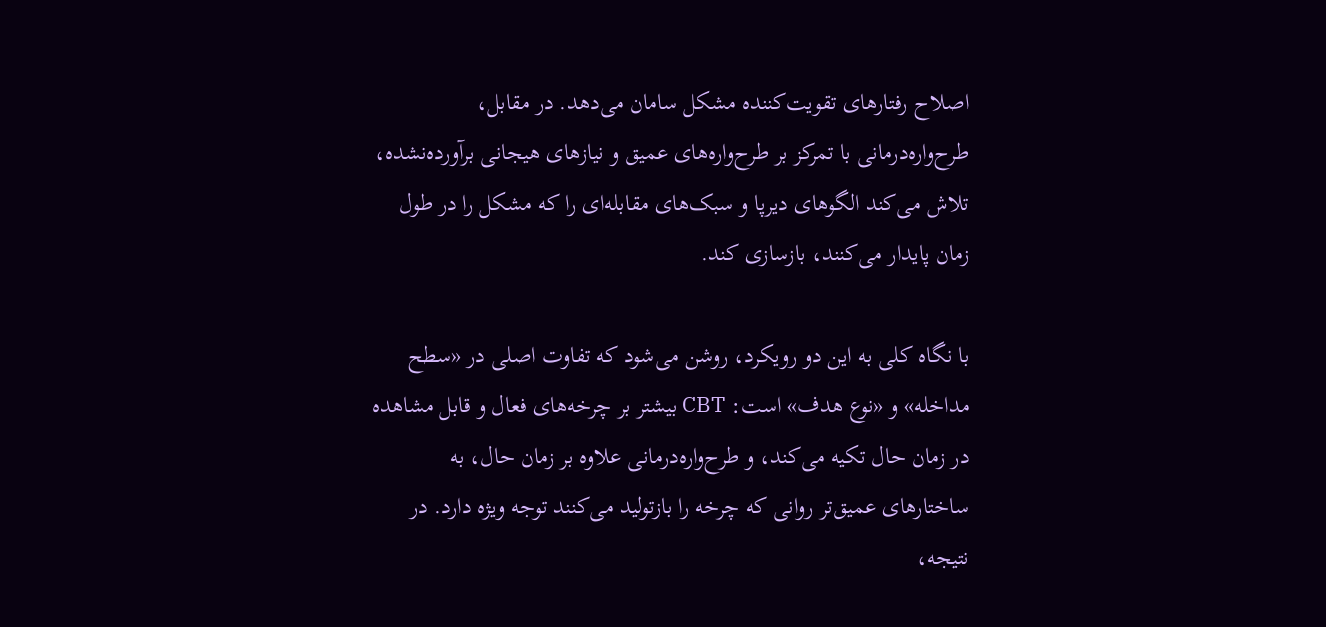اصلاح رفتارهای تقویت‌کننده مشکل سامان می‌دهد. در مقابل، طرح‌واره‌درمانی با تمرکز بر طرح‌واره‌های عمیق و نیازهای هیجانی برآورده‌نشده، تلاش می‌کند الگوهای دیرپا و سبک‌های مقابله‌ای را که مشکل را در طول زمان پایدار می‌کنند، بازسازی کند.

با نگاه کلی به این دو رویکرد، روشن می‌شود که تفاوت اصلی در «سطح مداخله» و «نوع هدف» است: CBT بیشتر بر چرخه‌های فعال و قابل مشاهده در زمان حال تکیه می‌کند، و طرح‌واره‌درمانی علاوه بر زمان حال، به ساختارهای عمیق‌تر روانی که چرخه را بازتولید می‌کنند توجه ویژه دارد. در نتیجه،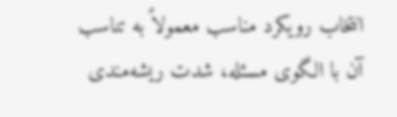انتخاب رویکرد مناسب معمولاً به تناسب آن با الگوی مسئله، شدت ریشه‌مندی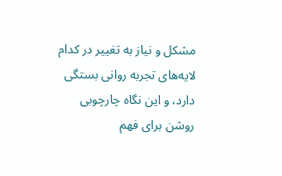مشکل و نیاز به تغییر در کدام لایه‌های تجربه روانی بستگی دارد، و این نگاه چارچوبی روشن برای فهم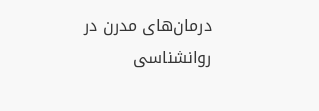درمان‌های مدرن در روانشناسی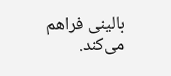بالینی فراهم می‌کند.